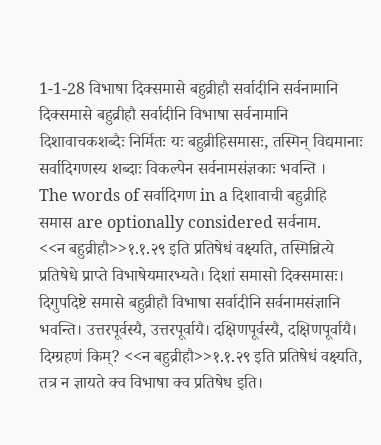1-1-28 विभाषा दिक्समासे बहुव्रीहौ सर्वादीनि सर्वनामानि
दिक्समासे बहुव्रीहौ सर्वादीनि विभाषा सर्वनामानि
दिशावाचकशब्दैः निर्मितः यः बहुव्रीहिसमासः, तस्मिन् विद्यमानाः सर्वादिगणस्य शब्दाः विकल्पेन सर्वनामसंज्ञकाः भवन्ति ।
The words of सर्वादिगण in a दिशावाची बहुव्रीहि समास are optionally considered सर्वनाम.
<<न बहुव्रीहौ>>१.१.२९ इति प्रतिषेधं वक्ष्यति, तस्मिन्नित्ये प्रतिषेधे प्राप्ते विभाषेयमारभ्यते। दिशां समासो दिक्समासः। दिगुपदिष्टे समासे बहुव्रीहौ विभाषा सर्वादीनि सर्वनामसंज्ञानि भवन्ति। उत्तरपूर्वस्यै, उत्तरपूर्वायै। दक्षिणपूर्वस्यै, दक्षिणपूर्वायै। दिग्ग्रहणं किम्? <<न बहुव्रीहौ>>१.१.२९ इति प्रतिषेधं वक्ष्यति, तत्र न ज्ञायते क्व विभाषा क्व प्रतिषेध इति।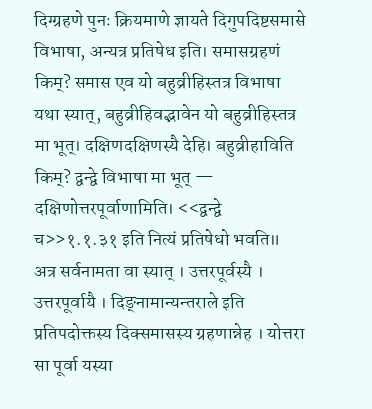दिग्ग्रहणे पुनः क्रियमाणे ज्ञायते दिगुपदिष्टसमासे विभाषा, अन्यत्र प्रतिषेध इति। समासग्रहणं किम्? समास एव यो बहुव्रीहिस्तत्र विभाषा यथा स्यात्, बहुव्रीहिवद्भावेन यो बहुव्रीहिस्तत्र मा भूत्। दक्षिणदक्षिणस्यै देहि। बहुव्रीहाविति किम्? द्वन्द्वे विभाषा मा भूत् — दक्षिणोत्तरपूर्वाणामिति। <<द्वन्द्वे च>>१.१.३१ इति नित्यं प्रतिषेधो भवति॥
अत्र सर्वनामता वा स्यात् । उत्तरपूर्वस्यै । उत्तरपूर्वायै । दिङ्नामान्यन्तराले इति प्रतिपदोक्तस्य दिक्समासस्य ग्रहणान्नेह । योत्तरा सा पूर्वा यस्या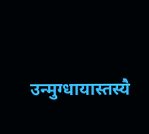उन्मुग्धायास्तस्यै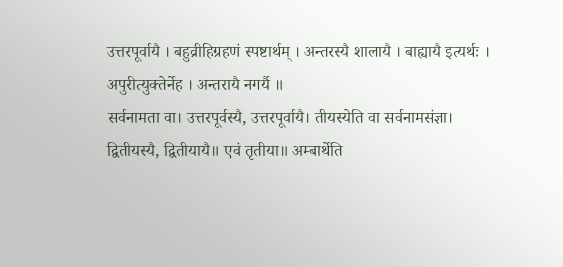उत्तरपूर्वायै । बहुव्रीहिग्रहणं स्पष्टार्थम् । अन्तरस्यै शालायै । बाह्यायै इत्यर्थः । अपुरीत्युक्तेर्नेह । अन्तरायै नगर्यै ॥
सर्वनामता वा। उत्तरपूर्वस्यै, उत्तरपूर्वायै। तीयस्येति वा सर्वनामसंज्ञा। द्वितीयस्यै, द्वितीयायै॥ एवं तृतीया॥ अम्बार्थेति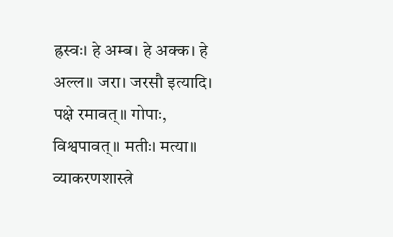ह्रस्वः। हे अम्ब। हे अक्क। हे अल्ल॥ जरा। जरसौ इत्यादि। पक्षे रमावत्॥ गोपाः, विश्वपावत्॥ मतीः। मत्या॥
व्याकरणशास्त्रे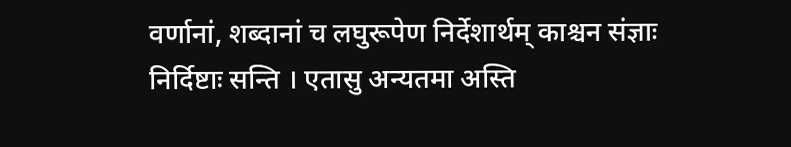वर्णानां, शब्दानां च लघुरूपेण निर्देशार्थम् काश्चन संज्ञाः निर्दिष्टाः सन्ति । एतासु अन्यतमा अस्ति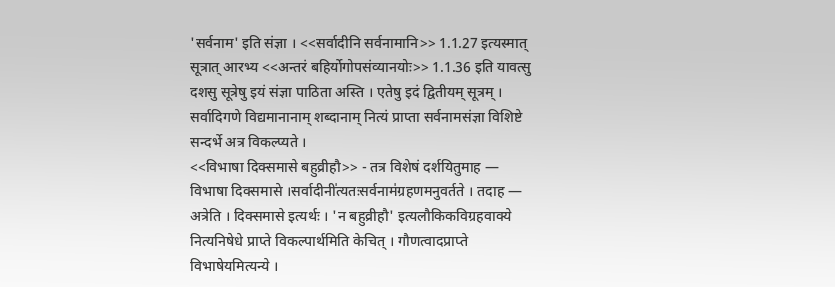'सर्वनाम' इति संज्ञा । <<सर्वादीनि सर्वनामानि>> 1.1.27 इत्यस्मात् सूत्रात् आरभ्य <<अन्तरं बहिर्योगोपसंव्यानयोः>> 1.1.36 इति यावत्सु दशसु सूत्रेषु इयं संज्ञा पाठिता अस्ति । एतेषु इदं द्वितीयम् सूत्रम् । सर्वादिगणे विद्यमानानाम् शब्दानाम् नित्यं प्राप्ता सर्वनामसंज्ञा विशिष्टे सन्दर्भे अत्र विकल्प्यते ।
<<विभाषा दिक्समासे बहुव्रीहौ>> - तत्र विशेषं दर्शयितुमाह — विभाषा दिक्समासे ।सर्वादीनी॑त्यतःसर्वनाम॑ग्रहणमनुवर्तते । तदाह — अत्रेति । दिक्समासे इत्यर्थः । 'न बहुव्रीहौ' इत्यलौकिकविग्रहवाक्ये नित्यनिषेधे प्राप्ते विकल्पार्थमिति केचित् । गौणत्वादप्राप्ते विभाषेयमित्यन्ये ।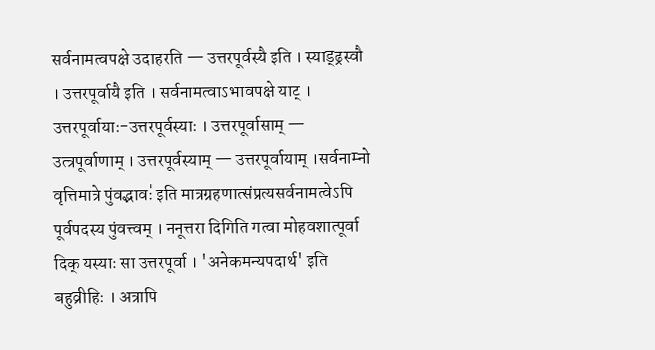सर्वनामत्वपक्षे उदाहरति — उत्तरपूर्वस्यै इति । स्याड्ढ्रस्वौ । उत्तरपूर्वायै इति । सर्वनामत्वाऽभावपक्षे याट् । उत्तरपूर्वायाः-उत्तरपूर्वस्याः । उत्तरपूर्वासाम् — उत्त्रपूर्वाणाम् । उत्तरपूर्वस्याम् — उत्तरपूर्वायाम् ।सर्वनाम्नो वृत्तिमात्रे पुंवद्भावः॑ इति मात्रग्रहणात्संप्रत्यसर्वनामत्वेऽपि पूर्वपदस्य पुंवत्त्वम् । ननूत्तरा दिगिति गत्वा मोहवशात्पूर्वा दिक् यस्याः सा उत्तरपूर्वा । 'अनेकमन्यपदार्थ' इति बहुव्रीहिः । अत्रापि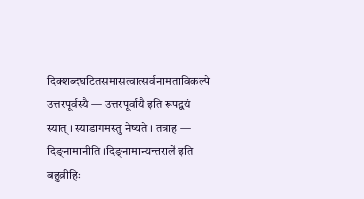दिक्शब्दघटितसमासत्वात्सर्वनामताविकल्पे उत्तरपूर्वस्यै — उत्तरपूर्वायै इति रूपद्वयं स्यात् । स्याडागमस्तु नेष्यते । तत्राह — दिङ्नामानीति ।दिङ्नामान्यन्तराले॑ इति बहुव्रीहिः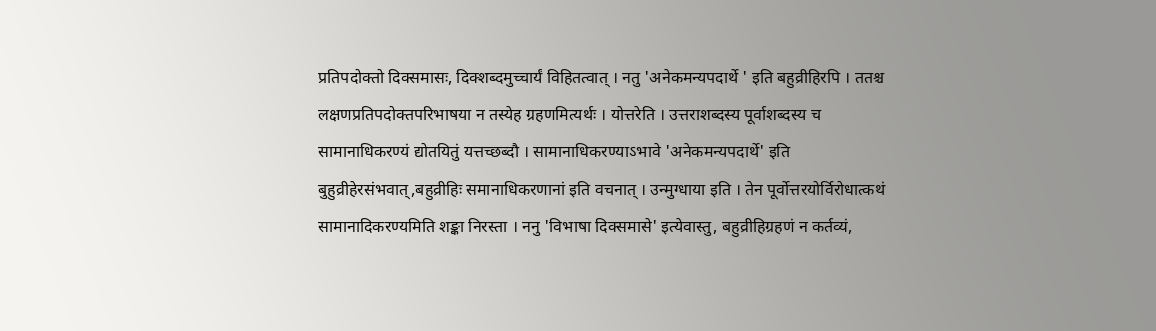प्रतिपदोक्तो दिक्समासः, दिक्शब्दमुच्चार्यं विहितत्वात् । नतु 'अनेकमन्यपदार्थे ' इति बहुव्रीहिरपि । ततश्च लक्षणप्रतिपदोक्तपरिभाषया न तस्येह ग्रहणमित्यर्थः । योत्तरेति । उत्तराशब्दस्य पूर्वाशब्दस्य च सामानाधिकरण्यं द्योतयितुं यत्तच्छब्दौ । सामानाधिकरण्याऽभावे 'अनेकमन्यपदार्थे' इति बुहुव्रीहेरसंभवात्,बहुव्रीहिः समानाधिकरणानां इति वचनात् । उन्मुग्धाया इति । तेन पूर्वोत्तरयोर्विरोधात्कथं सामानादिकरण्यमिति शङ्का निरस्ता । ननु 'विभाषा दिक्समासे' इत्येवास्तु, बहुव्रीहिग्रहणं न कर्तव्यं,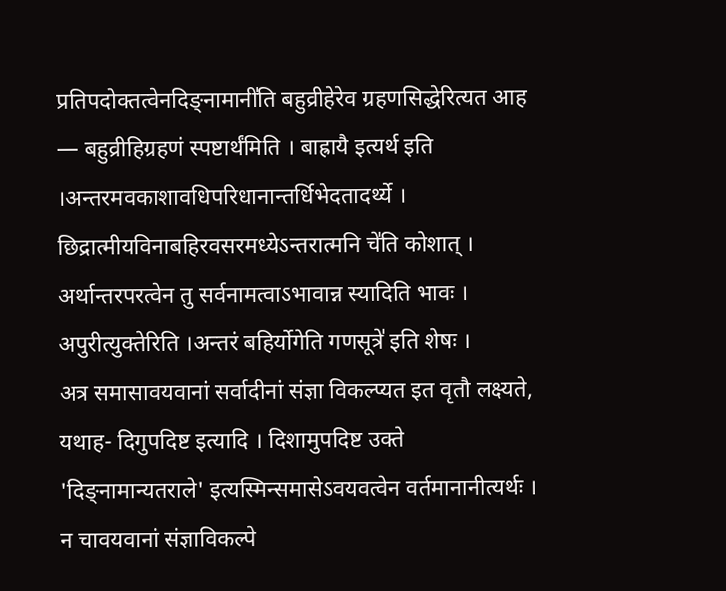प्रतिपदोक्तत्वेनदिङ्नामानी॑ति बहुव्रीहेरेव ग्रहणसिद्धेरित्यत आह — बहुव्रीहिग्रहणं स्पष्टार्थंमिति । बाह्रायै इत्यर्थ इति ।अन्तरमवकाशावधिपरिधानान्तर्धिभेदतादर्थ्ये । छिद्रात्मीयविनाबहिरवसरमध्येऽन्तरात्मनि चे॑ति कोशात् । अर्थान्तरपरत्वेन तु सर्वनामत्वाऽभावान्न स्यादिति भावः । अपुरीत्युक्तेरिति ।अन्तरं बहिर्योगेति गणसूत्रे॑ इति शेषः ।
अत्र समासावयवानां सर्वादीनां संज्ञा विकल्प्यत इत वृतौ लक्ष्यते, यथाह- दिगुपदिष्ट इत्यादि । दिशामुपदिष्ट उक्ते 'दिङ्नामान्यतराले' इत्यस्मिन्समासेऽवयवत्वेन वर्तमानानीत्यर्थः । न चावयवानां संज्ञाविकल्पे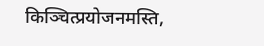किञ्चित्प्रयोजनमस्ति,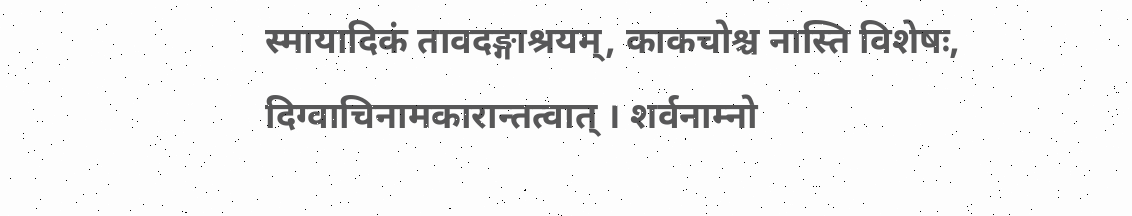स्मायादिकं तावदङ्गाश्रयम्, काकचोश्च नास्ति विशेषः, दिग्वाचिनामकारान्तत्वात् । शर्वनाम्नो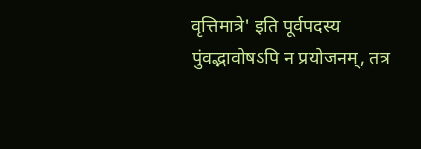वृत्तिमात्रे' इति पूर्वपदस्य पुंवद्भावोषऽपि न प्रयोजनम्, तत्र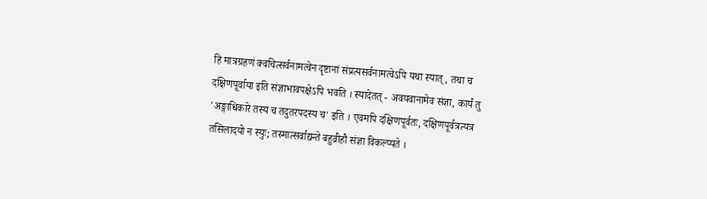हि मात्रग्रहणं क्वचित्सर्वनामत्वेन दृष्टानां संप्रत्यसर्वनामत्वेऽपि यथा स्यात्, तथा च दक्षिणपूर्वाया इति संज्ञाभावपक्षेऽपि भवति । स्यादेतत् - अवयवानामेव संज्ञा, कार्यं तु 'अङ्गाधिकारे तस्य च तदुतरपदस्य च' इति । एवमपि दक्षिणपूर्वतः, दक्षिणपूर्वत्रत्यत्र तसिलादयो न स्युः; तस्मात्सर्वाद्यन्ते बहुव्रीहौ संज्ञा विकल्प्यते ।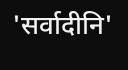'सर्वादीनि'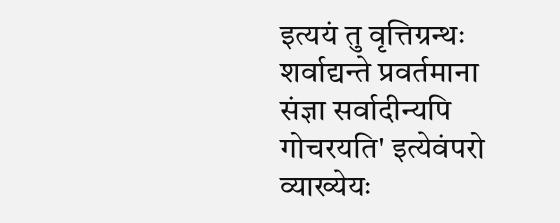इत्ययं तु वृत्तिग्रन्थः शर्वाद्यन्ते प्रवर्तमाना संज्ञा सर्वादीन्यपि गोचरयति' इत्येवंपरो व्याख्येयः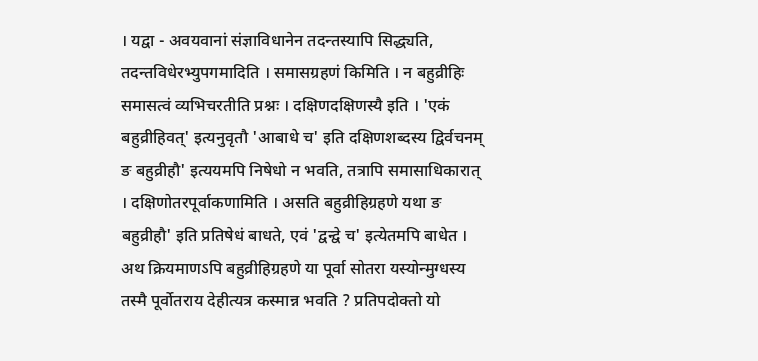। यद्वा - अवयवानां संज्ञाविधानेन तदन्तस्यापि सिद्ध्यति, तदन्तविधेरभ्युपगमादिति । समासग्रहणं किमिति । न बहुव्रीहिः समासत्वं व्यभिचरतीति प्रश्नः । दक्षिणदक्षिणस्यै इति । 'एकं बहुव्रीहिवत्' इत्यनुवृतौ 'आबाधे च' इति दक्षिणशब्दस्य द्विर्वचनम् ङ बहुव्रीहौ' इत्ययमपि निषेधो न भवति, तत्रापि समासाधिकारात् । दक्षिणोतरपूर्वाकणामिति । असति बहुव्रीहिग्रहणे यथा ङ बहुव्रीहौ' इति प्रतिषेधं बाधते, एवं 'द्वन्द्वे च' इत्येतमपि बाधेत । अथ क्रियमाणऽपि बहुव्रीहिग्रहणे या पूर्वा सोतरा यस्योन्मुग्धस्य तस्मै पूर्वोतराय देहीत्यत्र कस्मान्न भवति ? प्रतिपदोक्तो यो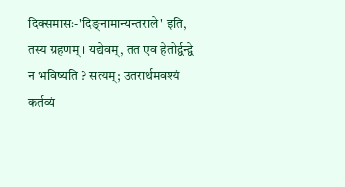दिक्समासः-'दिङ्नामान्यन्तराले' इति, तस्य ग्रहणम् । यद्येवम्, तत एव हेतोर्द्वन्द्वे न भविष्यति ? सत्यम्; उतरार्थमवश्यं कर्तव्यं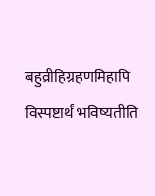बहुव्रीहिग्रहणमिहापि विस्पष्टार्थं भविष्यतीति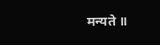मन्यते ॥